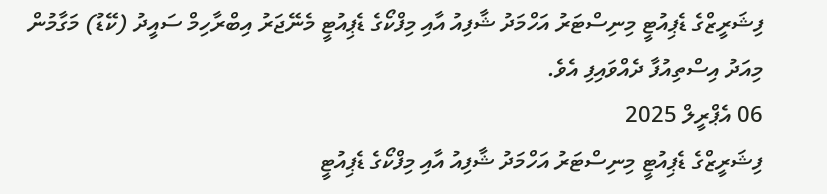ފިޝަރީޒްގެ ޑެޕިއުޓީ މިނިސްޓަރު އަހްމަދު ޝާފިއު އާއި މިފްކޯގެ ޑެޕިއުޓީ މެނޭޖަރު އިބްރާހިމް ސައީދު (ކޭޑު) މަގާމުން މިއަދު އިސްތިއުފާ ދެއްވައިފި އެވެ.
06 އެޕްރީލް 2025
ފިޝަރީޒްގެ ޑެޕިއުޓީ މިނިސްޓަރު އަހްމަދު ޝާފިއު އާއި މިފްކޯގެ ޑެޕިއުޓީ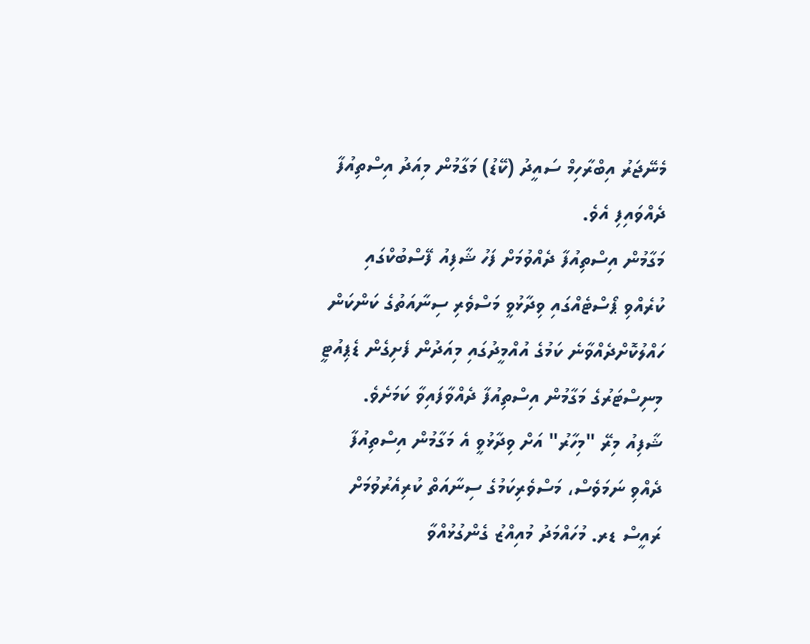މެނޭޖަރު އިބްރާހިމް ސައީދު (ކޭޑު) މަގާމުން މިއަދު އިސްތިއުފާ ދެއްވައިފި އެވެ.
މަގާމުން އިސްތިއުފާ ދެއްވުމަށް ފަހު ޝާފިއު ފޭސްބުކްގައި ކުރެއްވި ޕޯސްޓެއްގައި ވިދާޅުވީ މަސްވެރި ސިނާއަތުގެ ކަންކަން ހައްލުކޮށްދެއްވާނެ ކަމުގެ އުއްމީދުގައި މިއަދުން ފެށިގެން ޑެޕިއުޓީ މިނިސްޓަރުގެ މަގާމުން އިސްތިއުފާ ދެއްވާފައިވާ ކަމަށެވެ.
ޝާފިއު މިރޭ "މިހާރު" އަށް ވިދާޅުވީ އެ މަގާމުން އިސްތިއުފާ ދެއްވި ނަމަވެސް، މަސްވެރިކަމުގެ ސިނާއަތް ކުރިއެރުވުމަށް ރައީސް ޑރ. މުހައްމަދު މުއިއްޒު ގެންގުޅުއްވާ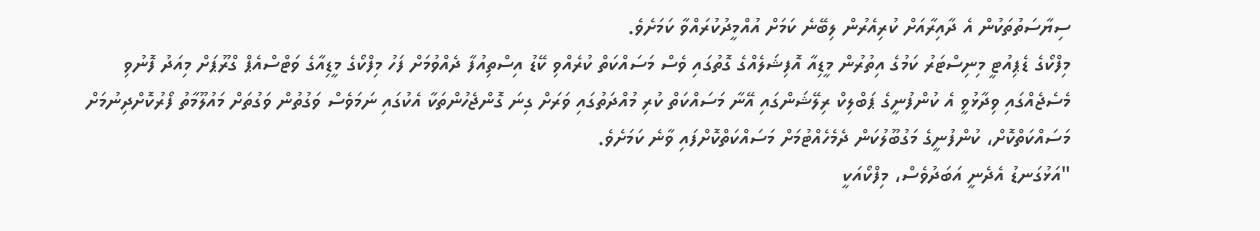ސިޔާސަތުތަކުން އެ ދާއިރާއަށް ކުރިއެރުން ލިބޭނެ ކަމަށް އުއްމީދުކުރައްވާ ކަމަށެވެ.
މިފްކޯގެ ޑެޕިއުޓީ މިނިސްޓަރު ކަމުގެ އިތުރުން މީޑިއާ އޮފިޝަލެއްގެ ގޮތުގައި ވެސް މަސައްކަތް ކުރެއްވި ކޭޑު އިސްތިއުފާ ދެއްވުމަށް ފަހު މިފްކޯގެ މީޑިއާގެ ވަޓްސްއެޕް ގްރޫޕަށް މިއަދު ފޮނުވި މެސެޖެއްގައި ވިދާޅުވީ އެ ކުންފުނީގެ ޕަބްލިކް ރިލޭޝަންގައި އޭނާ މަސައްކަތް ކުރި މުއްދަތުގައި ވަރަށް ގިނަ ގޮންޖެހުންތަކާ އެކުގައި ނަމަވެސް ވަގުތުން ވަގުތަށް މައުލޫމާތު ފޯރުކޮށްދިނުމަށް މަސައްކަތްކޮށް، ކުންފުނީގެ މަގުބޫލުކަން ދެމެހެއްޓުމަށް މަސައްކަތްކޮށްފައި ވާނެ ކަމަށެވެ.
"އަޅުގަނޑު އެދެނީ އަބަދުވެސް، މިފްކޯއަކީ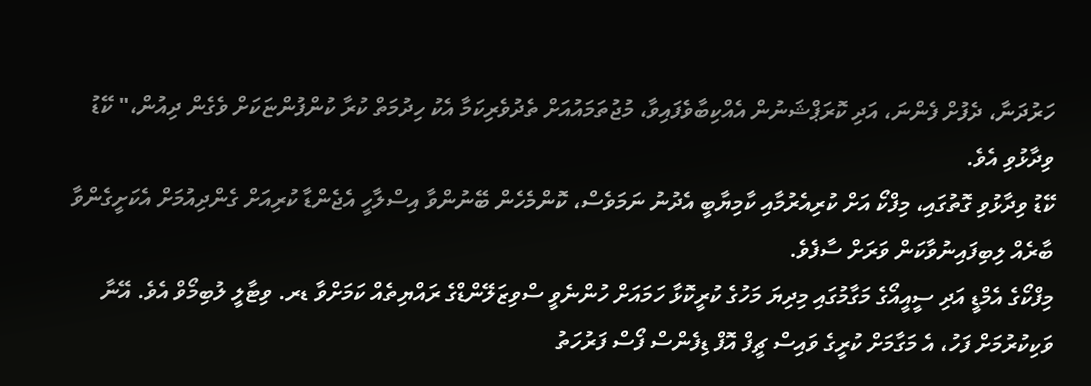ހަރުދަނާ، ދެފުށް ފެންނަ، އަދި ކޮރަޕްޝަނުން އެއްކިބާވެފައިވާ، މުޖުތަމައުއަށް ތެދުވެރިކަމާ އެކު ހިދުމަތް ކުރާ ކުންފުންޏަކަށް ވެގެން ދިއުން،" ކޭޑު ވިދާޅުވި އެވެ.
ކޭޑު ވިދާޅުވި ގޮތުގައި، މިފްކޯ އަށް ކުރިއެރުމާއި ކާމިޔާބީ އެދުނު ނަމަވެސް، ކޮންމެހެން ބޭނުންވާ އިސްލާހީ އެޖެންޑާ ކުރިއަށް ގެންދިއުމަށް އެކަށީގެންވާ ބާރެއް ލިބިފައިނުވާކަން ވަރަށް ސާފެވެ.
މިފްކޯގެ އެމްޑީ އަދި ސީއީއޯގެ މަގާމުގައި މިދިޔަ މަހުގެ ކުރީކޮޅާ ހަމައަށް ހުންނެވީ ސްވިޒަލޭންޑްގެ ރައްޔިތެއް ކަމަށްވާ ޑރ. ވިޓާލީ ލުބިމޯވް އެވެ. އޭނާ ވަކިކުރުމަށް ފަހު، އެ މަގާމަށް ކުރީގެ ވައިސް ޗީފް އޮފް ޑިފެންސް ފޯސް ފަރުހަތު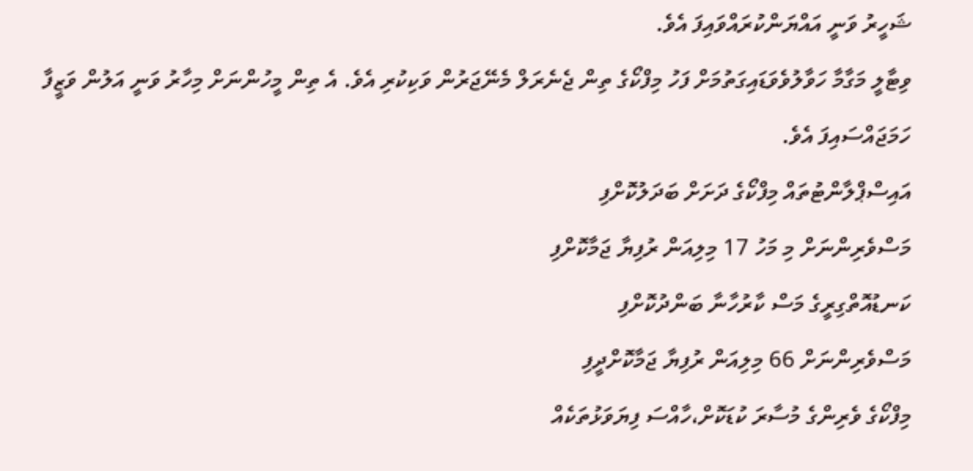ޝަހީރު ވަނީ އައްޔަންކުރައްވައިފަ އެވެ.
ވިޓާލީ މަގާމާ ހަވާލުވެވަޑައިގަތުމަށް ފަހު މިފްކޯގެ ތިން ޖެނެރަލް މެނޭޖަރުން ވަކިކުރި އެވެ. އެ ތިން މީހުންނަށް މިހާރު ވަނީ އަލުން ވަޒީފާ ހަމަޖައްސައިފަ އެވެ.
އައިސްޕްލާންޓުތައް މިފްކޯގެ ދަށަށް ބަދަލުކޮށްފި
މަސްވެރިންނަށް މި މަހު 17 މިލިއަން ރުފިޔާ ޖަމާކޮށްފި
ކަނޑުއޮތްގިރީގެ މަސް ކާރުހާނާ ބަންދުކޮށްފި
މަސްވެރިންނަށް 66 މިލިއަން ރުފިޔާ ޖަމާކޮށްދީފި
މިފްކޯގެ ވެރިންގެ މުސާރަ ކުޑަކޮށް،ހާއްސަ ފިޔަވަޅުތަކެއް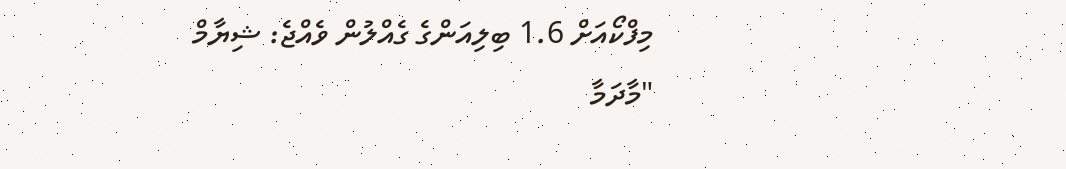މިފްކޯއަށް 1.6 ބިލިއަންގެ ގެއްލުން ވެއްޖެ: ޝިޔާމް
"މާދަމާ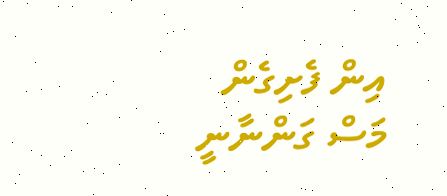އިން ފެށިގެން މަސް ގަންނާނީ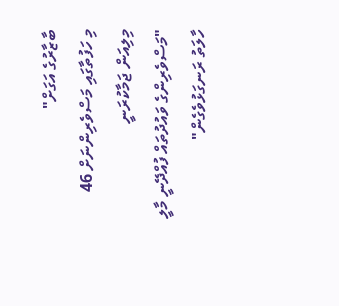ބާޒާރުގެ އަގަށް"
މި ހަފުތާގައި މަސްވެރިންނަށް 46 މިލިއަން ޖަމާކުރަނީ
"މަސްވެރިންގެ ވައުދުތައް ފުއްދޭނީ މާލީ ހާލަތު ރަނގަޅުވެގެން"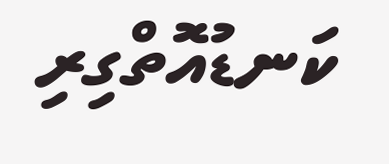ކަނޑުއޮތްގިރި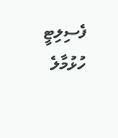ފެސިލިޓީ ހުޅުމާލެ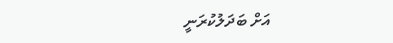އަށް ބަދަލުކުރަނީ